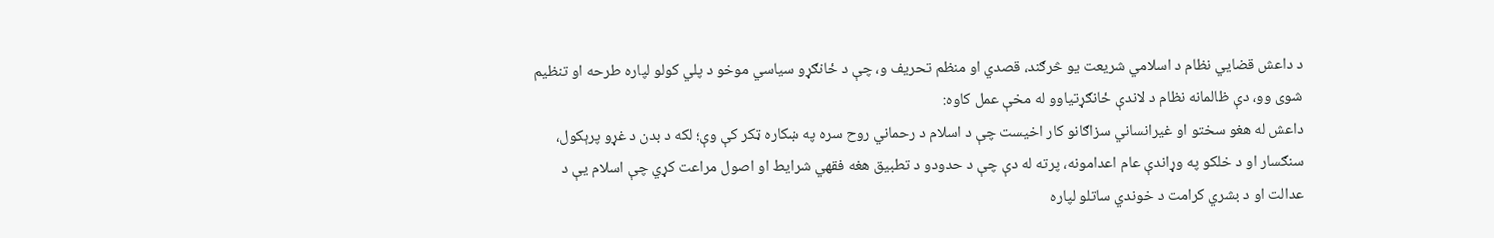د داعش قضایي نظام د اسلامي شریعت یو څرګند، قصدي او منظم تحریف و، چې د ځانګړو سیاسي موخو د پلي کولو لپاره طرحه او تنظیم شوی وو، دې ظالمانه نظام د لاندې ځانګړتیاوو له مخې عمل کاوه:
داعش له هغو سختو او غیرانساني سزاګانو کار اخیست چې د اسلام د رحماني روح سره په ښکاره ټکر کې وې؛ لکه د بدن د غړو پرېکول، سنګسار او د خلکو په وړاندې عام اعدامونه، پرته له دې چې د حدودو د تطبیق هغه فقهي شرايط او اصول مراعت کړي چې اسلام یې د عدالت او د بشري کرامت د خوندي ساتلو لپاره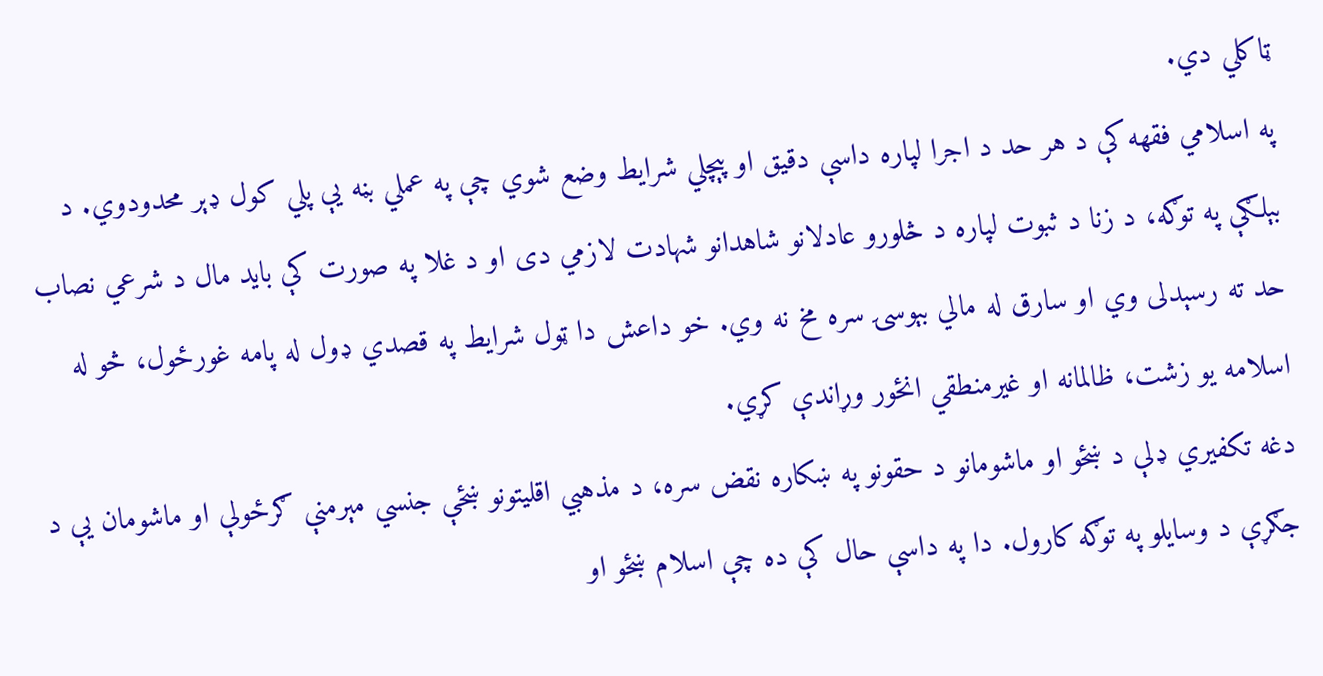ټاکلي دي.
په اسلامي فقهه کې د هر حد د اجرا لپاره داسې دقیق او پېچلي شرایط وضع شوي چې په عملي بڼه یې پلي کول ډېر محدودوي. د بېلګې په توګه، د زنا د ثبوت لپاره د څلورو عادلانو شاهدانو شهادت لازمي دی او د غلا په صورت کې باید مال د شرعي نصاب حد ته رسېدلی وي او سارق له مالي بېوسۍ سره مخ نه وي. خو داعش دا ټول شرایط په قصدي ډول له پامه غورځول، څو له اسلامه یو زشت، ظالمانه او غیرمنطقي انځور وړاندې کړي.
دغه تکفیري ډلې د ښځو او ماشومانو د حقونو په ښکاره نقض سره، د مذهبي اقلیتونو ښځې جنسي مېرمنې ګرځولې او ماشومان یې د جګړې د وسایلو په توګه کارول. دا په داسې حال کې ده چې اسلام ښځو او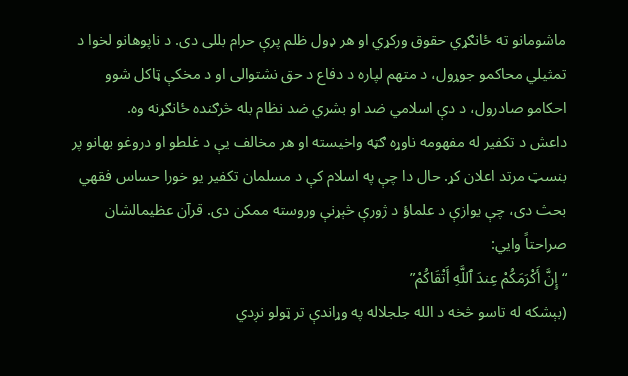ماشومانو ته ځانګړي حقوق ورکړي او هر ډول ظلم پرې حرام بللی دی. د ناپوهانو لخوا د تمثیلي محاکمو جوړول، د متهم لپاره د دفاع د حق نشتوالی او د مخکې ټاکل شوو احکامو صادرول، د دې اسلامي ضد او بشري ضد نظام بله څرګنده ځانګړنه وه.
داعش د تکفیر له مفهومه ناوړه ګټه واخیسته او هر مخالف یې د غلطو او دروغو بهانو پر بنسټ مرتد اعلان کړ. حال دا چې په اسلام کې د مسلمان تکفیر یو خورا حساس فقهي بحث دی، چې یوازې د علماؤ د ژورې څېړنې وروسته ممکن دی. قرآن عظیمالشان صراحتاً وایي:
“إِنَّ أَكْرَمَكُمْ عِندَ ٱللَّهِ أَتْقَاكُمْ”
(بېشکه له تاسو څخه د الله جلجلاله په وړاندې تر ټولو نږدي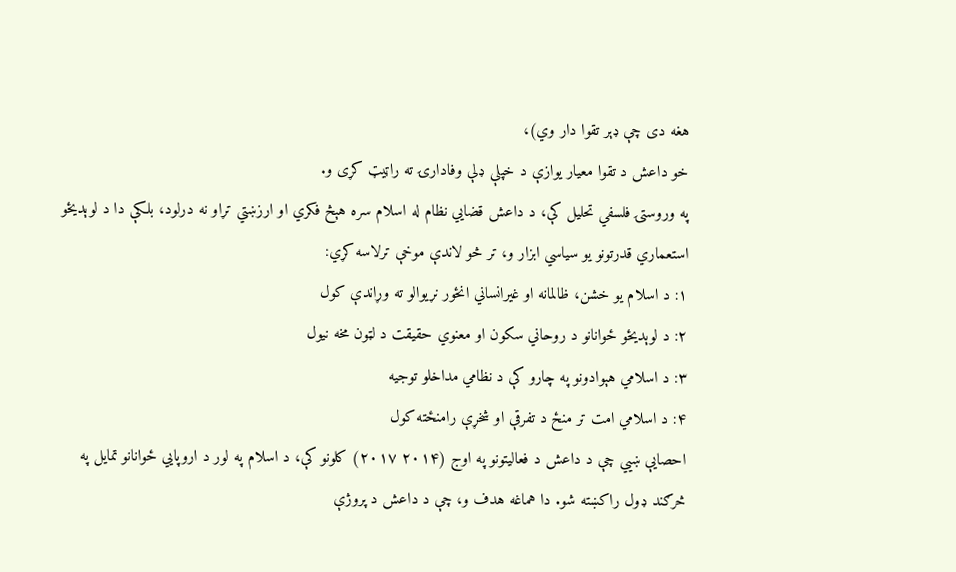هغه دی چې ډېر تقوا دار وي)،
خو داعش د تقوا معیار یوازې د خپلې ډلې وفادارۍ ته راټیټ کړی و.
په وروستۍ فلسفي تحلیل کې، د داعش قضایي نظام له اسلام سره هېڅ فکري او ارزښتي تړاو نه درلود، بلکې دا د لوېدیځو استعماري قدرتونو یو سیاسي ابزار و، تر څو لاندې موخې ترلاسه کړي:
۱: د اسلام یو خشن، ظالمانه او غیرانساني انځور نړیوالو ته وړاندې کول
۲: د لوېدیځو ځوانانو د روحاني سکون او معنوي حقیقت د لټون مخه نیول
۳: د اسلامي هېوادونو په چارو کې د نظامي مداخلو توجیه
۴: د اسلامي امت تر منځ د تفرقې او شخړې رامنځته کول
احصایې ښيي چې د داعش د فعاليتونو په اوج (۲۰۱۴ ۲۰۱۷) کلونو کې، د اسلام په لور د اروپايي ځوانانو تمایل په څرګند ډول راکښته شو. دا هماغه هدف و، چې د داعش د پروژې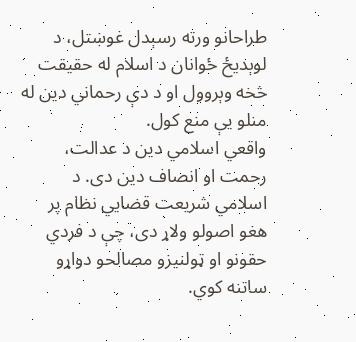طراحانو ورته رسېدل غوښتل، د لوېدیځ ځوانان د اسلام له حقیقت څخه وېروول او د دې رحماني دین له منلو يې منع کول.
واقعي اسلامي دین د عدالت، رحمت او انصاف دین دی. د اسلامي شریعت قضایي نظام پر هغو اصولو ولاړ دی، چې د فردي حقونو او ټولنیزو مصالحو دواړو ساتنه کوي.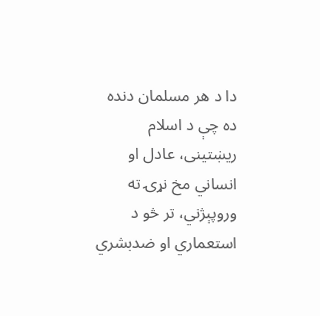دا د هر مسلمان دنده ده چې د اسلام ریښتینی، عادل او انساني مخ نړۍ ته وروپېژني، تر څو د استعماري او ضدبشري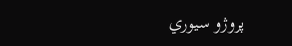پروژو سیوري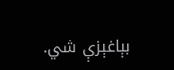بېاغېزې شي.